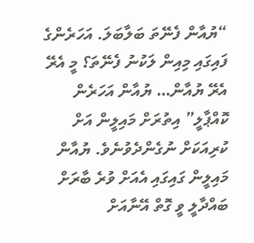“ޔުއާން ފެނޭތަ ބަލާބަލަ. އަހަރެންގެ ފައިގައި މިއިން ލަކުނު ފެނޭތަ؟ މީ އެރޭ އެރޭ ޔުއާން… ޔުއާން އަހަރެން ކޮއްޕާލީ” އިތުރަށް މައިލީން އަށް ކުރިއަކަށް ނުގެންދެވުނެވެ. ޔުއާން މައިލީން ގައިގައި އެއަށް ވުރެ ބާރަށް ބައްދާލީ ވީ ގޮތް އޭނާއަށް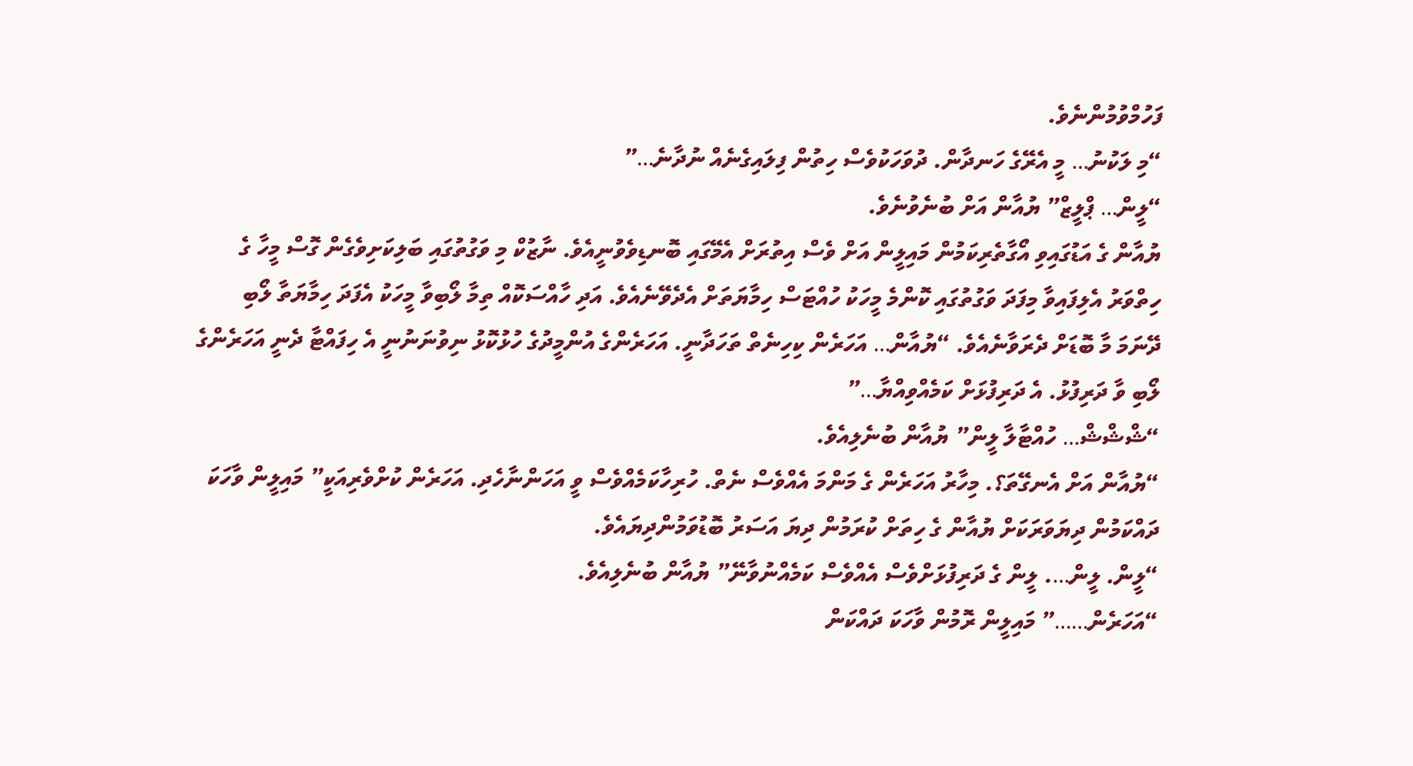ފަހުމްވުމުންނެވެ.
“މި ލަކުނު… މީ އެރޭގެ ހަނދާން. ދުވަހަކުވެސް ހިތުން ފިލައިގެނެއް ނުދާނެ…”
“ލީން… ޕްލީޒް” ޔުއާން އަށް ބުނެވުނެވެ.
ޔުއާން ގެ އަޑުގައިވި އޯގާތެރިކަމުން މައިލީން އަށް ވެސް އިތުރަށް އެމޭގައި ބޮނޑިވެވުނީއެވެ. ނާޒުކް މި ވަގުތުގައި ބަލިކަށިވެގެން ގޮސް މީހާ ގެ ހިތްވަރު އެލިފައިވާ މިފަދަ ވަގުތުގައި ކޮންމެ މީހަކު ހުއްޓަސް ހިމާޔަތަށް އެދެވޭނެއެވެ. އަދި ހާއްސަކޮއް ތިމާ ލޯބިވާ މީހަކު އެފަދަ ހިމާޔަތާ ލޯބި ދޭނަމަ މާ ބޮޑަށް ދެރަވާނެއެވެ. “ޔުއާން… އަހަރެން ކިހިނެތް ތަހަދާނީ. އަހަރެންގެ އުންމީދުގެ ހުޅުކޮޅު ނިވުނަނުނީ އެ ހިފައްޓާ ދެނީ އަހަރެންގެ ލޯބި ވާ ދަރިފުޅު. އެ ދަރިފުޅަށް ކަމެއްވިއްޔާ…”
“ޝްޝްޝް… ހުއްޓާލާ ލީން” ޔުއާން ބުނެލިއެވެ.
“ޔުއާން އަށް އެނގޭތަ؟. މިހާރު އަހަރެން ގެ މަންމަ އެއްވެސް ނެތް. ހުރިހާކަމެއްވެސް ވީ އަހަންނާހެދި. އަހަރެން ކުށްވެރިއަކީ” މައިލީން ވާހަކަ ދައްކަމުން ދިޔަވަރަކަށް ޔުއާން ގެ ހިތަށް ކުރަމުން ދިޔަ އަސަރު ބޮޑުވަމުންދިޔައެވެ.
“ލީން. ލީން…. ލީން ގެ ދަރިފުޅަށްވެސް އެއްވެސް ކަމެއްނުވާނޭ” ޔުއާން ބުނެލިއެވެ.
“އަހަރެން……” މައިލީން ރޮމުން ވާހަކަ ދައްކަން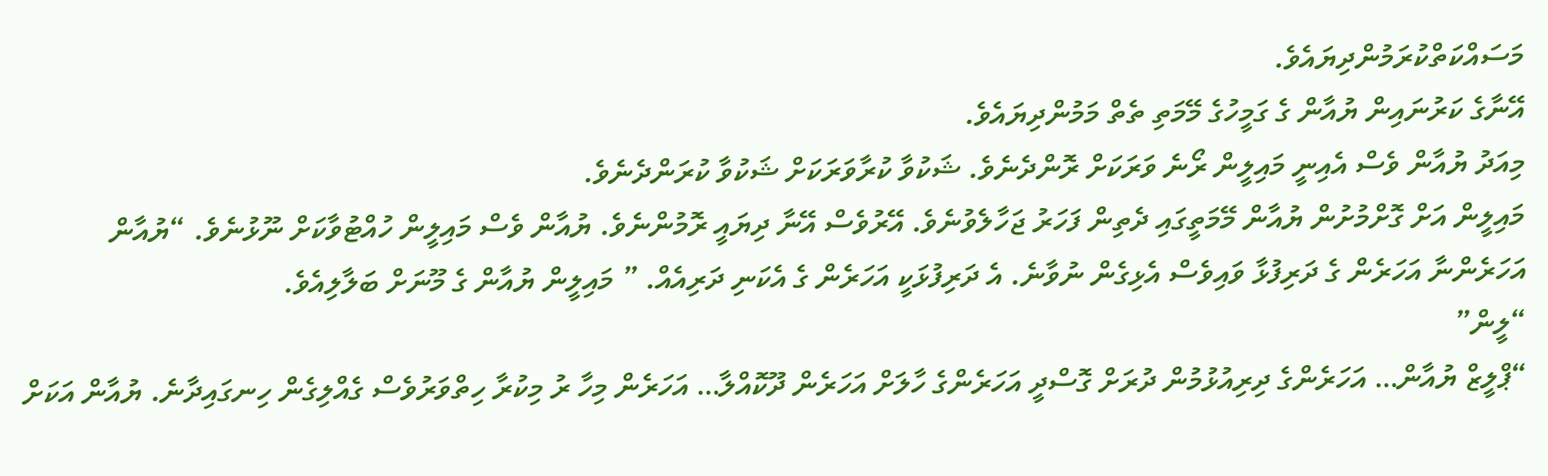މަސައްކަތްކުރަމުންދިޔައެވެ.
އޭނާގެ ކަރުނައިން ޔުއާން ގެ ގަމީހުގެ މޭމަތި ތެތް މަމުންދިޔައެވެ.
މިއަދު ޔުއާން ވެސް އެއިނީ މައިލީން ރޯނެ ވަރަކަށް ރޮންދެނެވެ. ޝަކުވާ ކުރާވަރަކަށް ޝަކުވާ ކުރަންދެނެވެ.
މައިލީން އަށް ގޮށްމުށުން ޔުއާން މޭމަތީގައި ދެތިން ފަހަރު ޖަހާލެވުނެވެ. އޭރުވެސް އޭނާ ދިޔައީ ރޮމުންނެވެ. ޔުއާން ވެސް މައިލީން ހުއްޓުވާކަށް ނޫޅުނެވެ. “ޔުއާން އަހަރެންނާ އަހަރެން ގެ ދަރިފުޅާ ވައިވެސް އެޅިގެން ނުވާނެ. އެ ދަރިފުޅަކީ އަހަރެން ގެ އެކަނި ދަރިއެއް. ” މައިލީން ޔުއާން ގެ މޫނަށް ބަލާލިއެވެ.
“ލީން”
“ޕްލީޒް ޔުއާން… އަހަރެންގެ ދިރިއުޅުމުން ދުރަށް ގޮސްދީ އަހަރެންގެ ހާލަށް އަހަރެން ދޫކޮއްލާ… އަހަރެން މިހާ ރު މިކުރާ ހިތްވަރުވެސް ގެއްލިގެން ހިނގައިދާނެ. ޔުއާން އަކަށް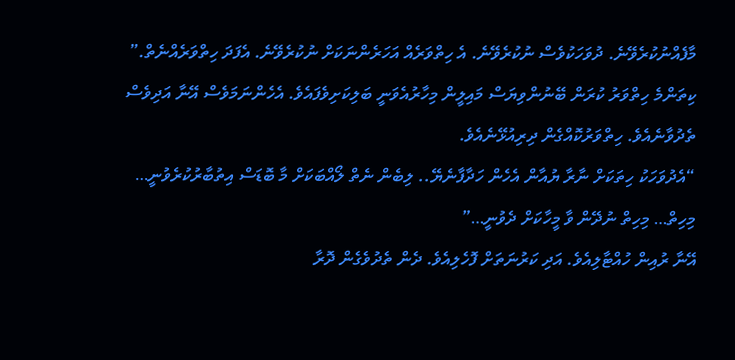މާފެއްނުކުރެވޭނެ. ދުވަހަކުވެސް ނުކުރެވޭނެ. އެ ހިތްވަރެއް އަހަރެންނަކަށް ނުކުރެވޭނެ. އެފަދަ ހިތްވަރެއްނެތް.” ކިތަންމެ ހިތްވަރު ކުރަން ބޭނުންވިޔަސް މައިލީން މިހާރުއެވަނީ ބަލިކަށިވެފައެވެ. އެހެންނަމަވެސް އޭނާ އަދިވެސް ތެދުވާނެއެވެ. ހިތްވަރުކޮއްގެން ދިރިއުޅޭނެއެވެ.
“އެދުވަހަކު ހިތަކަށް ނާރާ ޔުއާން އެހެން ހަދާފާނެޔޭ.. ލިބެން ނެތް ލޯއްބަކަށް މާ ބޮޑަސް އިތުބާރުކުރެވުނީ… މިހިތް… މިހިތް ނުދޭން ވާ މީހާކަށް ދެވުނީ…”
އޭނާ ރުއިން ހުއްޓާލިއެވެ. އަދި ކަރުނަތަށް ފޮހެލިއެވެ. ދެން ތެދުވެގެން ދޮރާ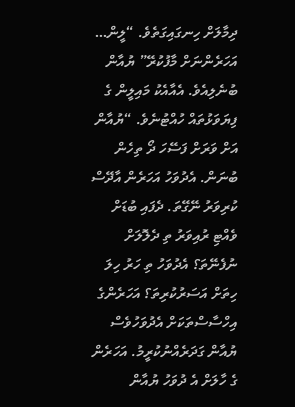ދިމާލަށް ހިނގައިގަތެވެ. “ލީން… އަހަރެންނަށް މާފުކުރޭ” ޔުއާން ބުނެލިއެވެ. އެއާއެކު މައިލީން ގެ ފިޔަވަޅުތައް ހުއްޓުނެވެ. “ޔުއާން އަށް ވަރަށް ފަސޭހަ ދޯ ތިހެން ބުނަން. އެދުވަހު އަހަރެން އާދޭސް ކުރިވަރު ނޭގޭތަ. ދެފައި ބުޑަށް ވެއްޓި ރުއިވަރު ތި ދެލޮލަށް ނުފެނޭތަ؟ އެދުވަހު ތި ހަރު ހިލަ ހިތަށް އަސަރުކުރިތަ؟ އަހަރެންގެ އިހްސާސްތަކަށް އެދުވަހުވެސް ޔުއާން ގަދަރެއްނުކުރީމު. އަހަރެން ގެ ހާލަށް އެ ދުވަހު ޔުއާން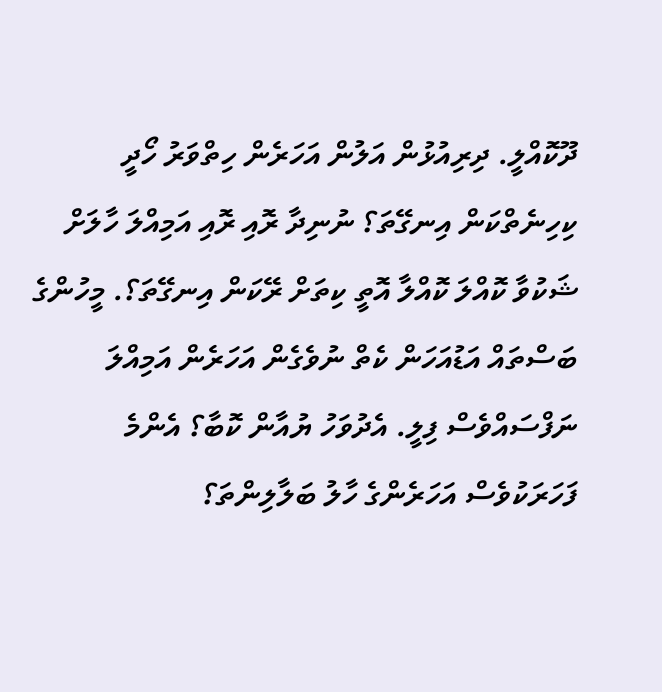ދޫކޮއްލީ. ދިރިއުޅުން އަލުން އަހަރެން ހިތްވަރު ހޯދީ ކިހިނެތްކަން އިނގޭތަ؟ ނުނިދާ ރޮއި ރޮއި އަމިއްލަ ހާލަށް ޝަކުވާ ކޮއްލަ ކޮއްލާ އޮތީ ކިތަށް ރޭކަން އިނގޭތަ؟. މީހުންގެ ބަސްތައް އަޑުއަހަން ކެތް ނުވެގެން އަހަރެން އަމިއްލަ ނަފްސައްވެސް ފިލީ. އެދުވަހު ޔުއާން ކޮބާ؟ އެންމެ ފަހަރަކުވެސް އަހަރެންގެ ހާލު ބަލާލިންތަ؟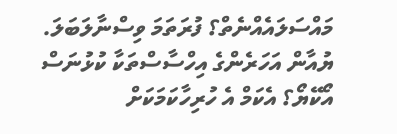މައްސަލައެއްނެތް؟ ފުރަތަމަ ވިސްނާލަބަލަ. ޔުއާން އަހަރެންގެ އިހްސާސްތަކާ ކުޅުނަސް އޯކޭޔޯ؟ އެކަމް އެ ހުރިހާކަމަކަށް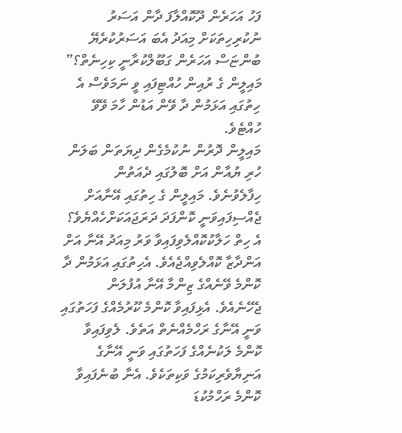ފަހު އަހަރެން ދޫކޮއްލާފަ ދާން އަސަރު ނުކުރިހިތަކަށް މިއަދު އެބަ އަސަރުކުރެޔޭ ބުންޏަސް އަހަރެން ގަބޫލްކުރާނީ ކިހިނެތް؟” މައިލީން ގެ ރުއިން ހުއްޓިފައި ވީ ނަމަވެސް އެ ހިތުގައި އަޅަމުން ދާ ވޭން އަޑުން ހާމަ ވޭވޭ ހުއްޓެވެ.
މައިލީން ދޮރުން ނުކުމެގެން ދިޔަތަން ބަލަން ހުރި ޔުއާން އަށް ބޮލުގައި ދެއަތުން ހިފާލެވުނެވެ. މައިލީން ގެ ހިތުގައި އޭނާއަށް ޖެއްސިފައިވަނީ ކޮންފަދަ ދަރަޖައަކަށްހެއްޔެވެ؟ އެ ހިތް ހަލާކުކޮއްލެވިފައިވާ ވަރު މިއަދު އޭނާ އަށް އަންދާޒާ ކޮއްލެވިއްޖެއެވެ. އެހިތުގައި އަޅަމުން ދާ ކޮންމެ ވޭނެއްގެ ޒިންމާ އޭނާ އުފުލަން ޖެހޭނެއެވެ. އެޅިފައިވާ ކޮންމެ ކޫރުމެއްގެ ފަހަތުގައި ވަނީ އޭނާގެ ރަހްމެއްނެތް އަތެވެ. ލެވިފައިވާ ކޮންމެ ލަކުނެއްގެ ފަހަތުގައި ވަނީ އޭނާގެ އަނިޔާވެރިކަމުގެ ވަކިތަކެވެ. އެނާ ބުނެފައިވާ ކޮންމެ ރަހްމުކުޑަ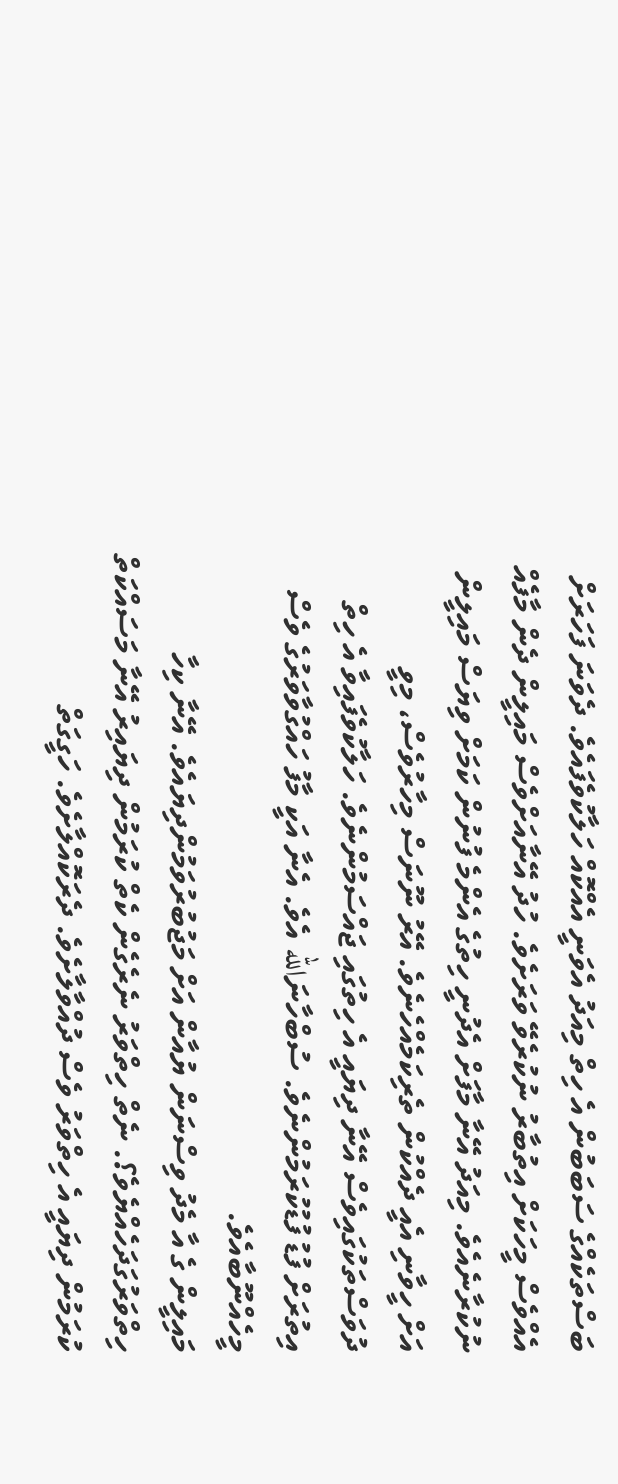ބަސްތަކެއްގެ ސަބަބުން އެ ހިތް މިއަދު އެވަނީ އެއްކޮއް ހަލާކުވެފައެވެ. ދެވަނަ ފަހަރަށް އެއްވެސް މީހަކަށް އިތުބާރު ނުކުރެވޭ ވަރަށެވެ. ހުދު އޭނާއަށްވެސް މައިލީން ދެން މާފެއް ނުކުރާނެއެވެ. މިއަދު އޭނާ މާފަށް އެދުނީ ހިތުގެ އެންމެ ފުނުން ކަމަށް ވިޔަސް މައިލީން އަށް ހީވާނި އެއީ ދެއްކުން ތެރިކަމެއްހެނެވެ. އޭރު ނޫނަސް މިހާރުވެސް، މިވީ ދުވަސްތަކުގައިވެސް އޭނާ ދިޔައީ އެ ހިތުގައި ޖައްސަމުންނެވެ. ހަލާކުވެފައިވާ އެ ހިތް އިތުރަށް ފުޑު ފުޑުކުރަމުންނެވެ. ސުބްހާނަالله އެވެ. އެނާ އަކީ މާފު ހައްގުވާވަރުގެ ވެސް މީހެއްނޫބާއެވެ.
މައިލީން ގެ އާ މެދު ވިސްނަން ޔުއާން އަށް މަޖުބުރުވަމުންދިޔައެވެ. އޭނާ ކިހާ ހިތްވަރުގަދަހެއްޔެވެ؟. ނެތް ހިތްވަރު ނެރެގެން ކެތް ކުރަމުން ދިޔައިރު އޭނާ މަސައްކަތް ކުރަމުން ދިޔައީ އެ ހިތްވަރު ވެސް ދުއްވާލާށެވެ. ދެރަކޮއްލާށެވެ. ހަގީގަތް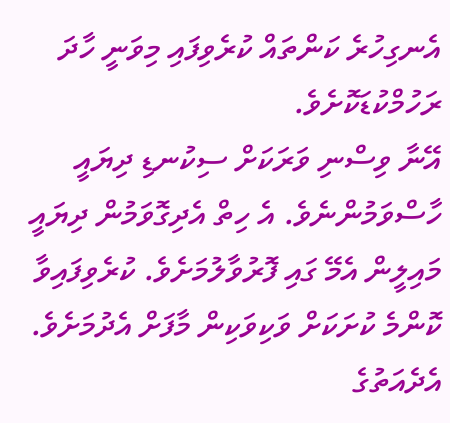އެނގިހުރެ ކަންތައް ކުރެވިފައި މިވަނީ ހާދަ ރަހުމްކުޑަކޮށެވެ.
އޭނާ ވިސްނި ވަރަކަށް ސިކުނޑި ދިޔައީ ހާސްވަމުންނެވެ. އެ ހިތް އެދިގޮވަމުން ދިޔައީ މައިލީން އެމޭ ގައި ފޮރުވާލުމަށެވެ. ކުރެވިފައިވާ ކޮންމެ ކުށަކަށް ވަކިވަކިން މާފަށް އެދުމަށެވެ. އެދެއަތުގެ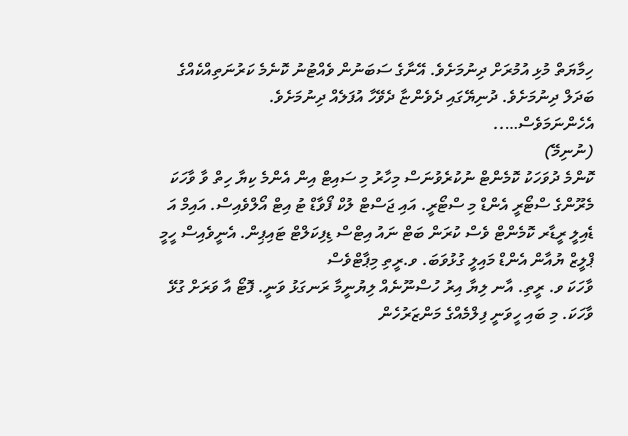ހިމާޔަތް މުޅި އުމުރަށް ދިނުމަށެވެ. އޭނާގެ ސަބަނުން ވެއްޓުނު ކޮނެމެ ކަރުނަތިއްކެއްގެ ބަދަލް ދިނުމަށެވެ. ދުނިޔޭގައި ދެވެންޏާ ދެވޭހާ އުފަލެއް ދިނުމަށެވެ.
އެހެންނަމަވެސް…..
(ނުނިމޭ)
ކޮންމެ ދުވަހަކު ކޮމެންޓް ނުކުރެވުނަސް މިހާރު މި ސައިޓް އިން އެންމެ ކިޔާ ހިތް ވާ ވާހަކަ މެރޫންގެ ސްޓޯރީ އެންޑް މި ސްޓޯރީ. އައި ޖަސްޓް ލުކް ފޯވާޑް ޓު އިޓް އޯލްވެއިސް. އައިމް އަ ޑެއިލީ ރީޑާރ ކޮމެންޓް ވެސް ކުރަން ބަޓް ނައު އިޓްސް ޑިފިކަލްޓް ޓައިޕިން. އެނީވެއިސް ހީމީ ޕްލީޒް ޔުއާން އެންޑް މައިލީ ގުޅުވަބަ. ވ.ރީތި މިޕާޓްވެސް
ވާހަކަ ވ. ރީތި. އާނ ލިޔާ އިރު ހުސްނޫނެއް ލިޔުނީމާ ރަނގަޅު ވަނީ. ފޮޓޯ އާ ވަރަށް ގުޅޭ ވާހަކަ. މި ބައި ހީވަނީ ފިލްމެއްގެ މަންޒަރުހެން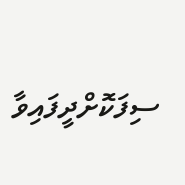ސިފަކޮށްދީފައިވާ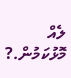ލެއް މޮޅުކަމުން.?